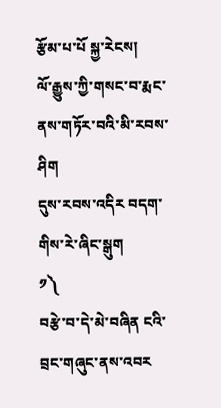རྩོམ་པ་པོ སྐྱ་རེངས།
ལོ་རྒྱུས་ཀྱི་གསང་བ་རྨང་ནས་གཏོར་བའི་མི་རབས་ཤིག
དུས་རབས་འདིར བདག་གིས་རེ་ཞིང་སྒུག
༡༽
བརྩེ་བ་དེ་མེ་བཞིན ངའི་བྲང་གཞུང་ནས་འབར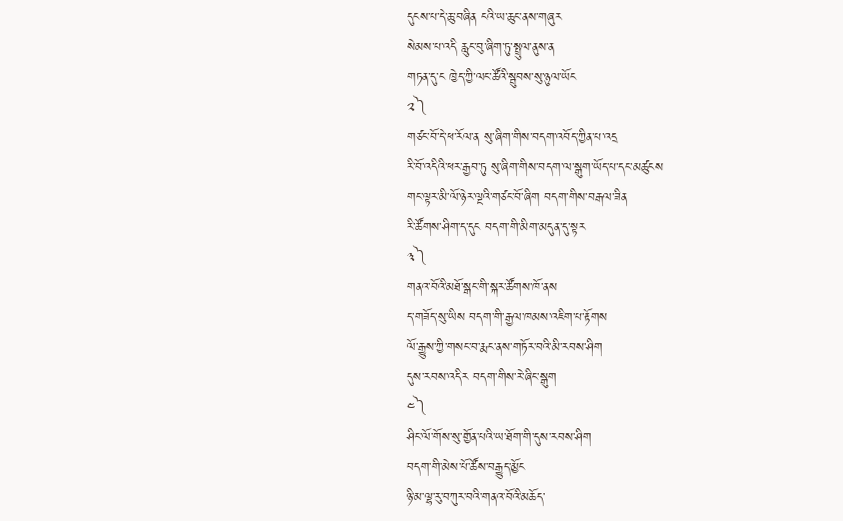དུངས་པ་དེ་ཆུ་བཞིན ངའི་ཡ་ཆུང་ནས་གཞུར
སེམས་པ་འདི རླུང་བུ་ཞིག་ཏུ་སྤྲུལ་ནུས་ན
གཏན་དུ་ང ཁྱེད་ཀྱི་ལང་ཚོའི་སྦུབས་སུ་ཉུལ་ཡོང
༢༽
གཙང་བོ་དེ་ཕ་རོལ་ན སུ་ཞིག་གིས་བདག་འབོད་ཀྱིན་པ་འདྲ
རི་བོ་འདིའི་ཕར་རྒྱབ་ཏུ སུ་ཞིག་གིས་བདག་ལ་སྒུག་ཡོད་པ་དང་མཚུངས
གང་ལྟར་མི་ལོ་ཉེར་ལྔའི་གཙང་བོ་ཞིག བདག་གིས་བརྒལ་ཟིན
རི་ཚོགས་ཤིག་ད་དུང བདག་གི་མིག་མདུན་དུ་སྟར
༣༽
གནའ་བོའི་མཐོ་སྒང་གི་སྐར་ཚོགས་ཁོ་ནས
ད་གཟོད་སུ་ཡིས བདག་གི་རྒྱལ་ཁམས་འཇིག་པ་རྟོགས
ལོ་རྒྱུས་ཀྱི་གསང་བ་རྨང་ནས་གཏོར་བའི་མི་རབས་ཤིག
དུས་རབས་འདིར བདག་གིས་རེ་ཞིང་སྒུག
༤༽
ཤིང་ལོ་གོས་སུ་གྱོན་པའི་ཡ་ཐོག་གི་དུས་རབས་ཤིག
བདག་གི་མེས་པོ་ཚོས་བརྒྱུད་མྱོང
ཉི་མ་ལྷ་རུ་བཀུར་བའི་གནའ་བོའི་མཆོད་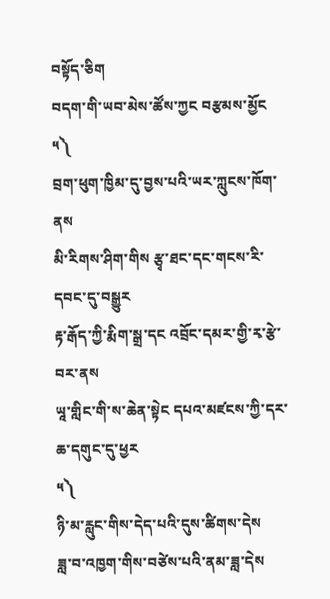བསྟོད་ཅིག
བདག་གི་ཡབ་མེས་ཚོས་ཀྱང བརྩམས་མྱོང
༥༽
བྲག་ཕུག་ཁྱིམ་དུ་བྱས་པའི་ཡར་ཀླུངས་ཁོག་ནས
མི་རིགས་ཤིག་གིས རྩྭ་ཐང་དང་གངས་རི་དབང་དུ་བསྒྱུར
རྟ་རྒོད་ཀྱི་རྨིག་སྒྲ་དང འབྲོང་དམར་གྱི་རྭ་རྩེ་བར་ནས
ཡཱ་གླིང་གི་ས་ཆེན་སྟེང དཔའ་མཛངས་ཀྱི་དར་ཆ་དགུང་དུ་ཕྱར
༥༽
ཉི་མ་རླུང་གིས་དེད་པའི་དུས་ཚིགས་དེས
ཟླ་བ་འཁྱག་གིས་བཙེས་པའི་ནམ་ཟླ་དེས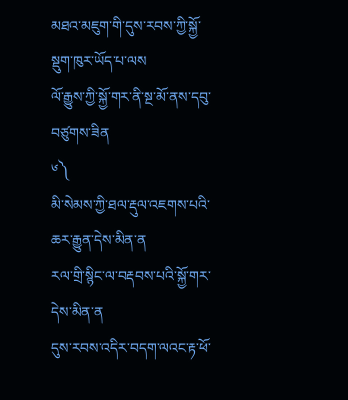མཐའ་མཇུག་གི་དུས་རབས་ཀྱི་སྐྱོ་སྡུག་ཁུར་ཡོད་པ་ལས
ལོ་རྒྱུས་ཀྱི་སྐྱོ་གར་ནི་སྔ་མོ་ནས་དབུ་བཙུགས་ཟིན
༦༽
མི་སེམས་ཀྱི་ཐལ་རྡུལ་འཇགས་པའི་ཆར་རྒྱུན་དེས་མིན་ན
རལ་གྲི་སྙིང་ལ་བརྡབས་པའི་སྐྱོ་གར་དེས་མིན་ན
དུས་རབས་འདིར་བདག་ལའང་རྟ་ཕོ་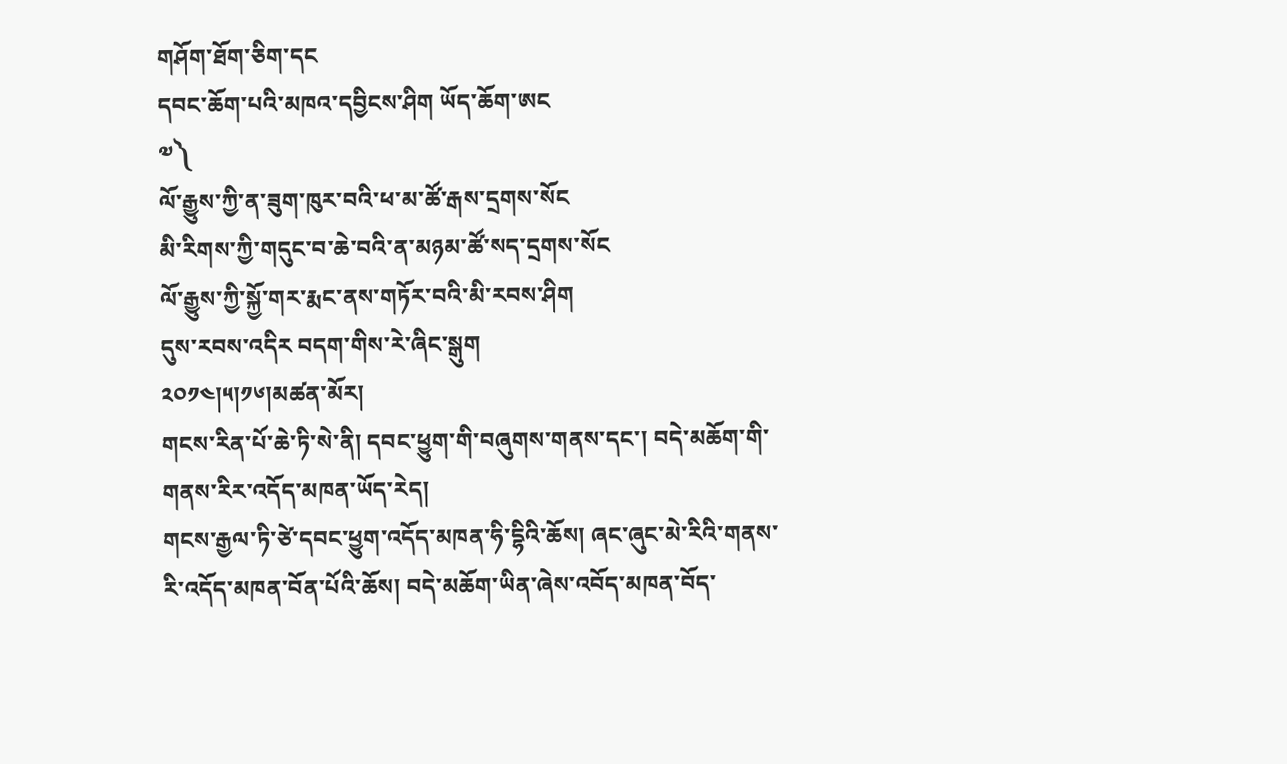གཤོག་ཐོག་ཅིག་དང
དབང་ཆོག་པའི་མཁའ་དབྱིངས་ཤིག ཡོད་ཆོག་ཨང
༧༽
ལོ་རྒྱུས་ཀྱི་ན་ཟུག་ཁུར་བའི་ཕ་མ་ཚོ་རྒས་དྲགས་སོང
མི་རིགས་ཀྱི་གདུང་བ་ཆེ་བའི་ན་མཉམ་ཚོ་སད་དྲགས་སོང
ལོ་རྒྱུས་ཀྱི་སྐྱོ་གར་རྨང་ནས་གཏོར་བའི་མི་རབས་ཤིག
དུས་རབས་འདིར བདག་གིས་རེ་ཞིང་སྒུག
༢༠༡༤།༥།༡༦།མཚན་མོར།
གངས་རིན་པོ་ཆེ་ཏི་སེ་ནི། དབང་ཕྱུག་གི་བཞུགས་གནས་དང་། བདེ་མཆོག་གི་གནས་རིར་འདོད་མཁན་ཡོད་རེད།
གངས་རྒྱལ་ཏི་ཙེ་དབང་ཕྱུག་འདོད་མཁན་ཧི་དྷིའི་ཆོས། ཞང་ཞུང་མེ་རིའི་གནས་རི་འདོད་མཁན་བོན་པོའི་ཆོས། བདེ་མཆོག་ཡིན་ཞེས་འབོད་མཁན་བོད་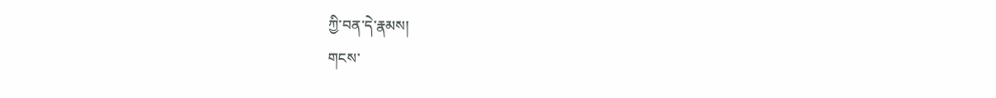ཀྱི་བན་དེ་རྣམས།
གངས་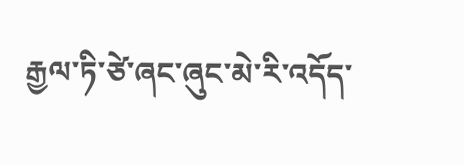རྒྱལ་ཏི་ཙེ་ཞང་ཞུང་མེ་རི་འདོད་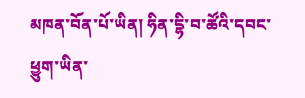མཁན་བོན་པོ་ཡིན། ཧིན་དྷི་བ་ཚོའི་དབང་ཕྱུག་ཡིན་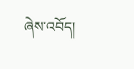ཞེས་འབོད།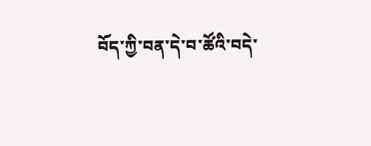བོད་ཀྱི་བན་དེ་བ་ཚོའི་བདེ་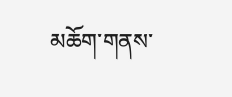མཆོག་གནས་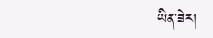ཡིན་ཟེར།